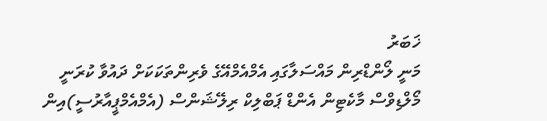ޚަބަރު
މަނީ ލޯންޑްރިން މައްސަލާގައި އެމްއެމްއޭގެ ވެރިންތަކަކަށް ދައުވާ ކުރަނީ
މޯލްޑިވްސް މާކެޓިން އެންޑް ޕަބްލިކް ރިލޭޝަންސް (އެމްއެމްޕީއާރުސީ)އިން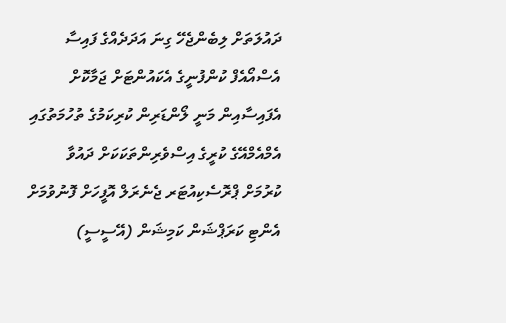ދައުލަތަށް ލިބެންޖެހޭ ގިނަ އަދަދެއްގެ ފައިސާ އެސްއޯއެފް ކުންފުނީގެ އެކައުންޓަށް ޖަމާކޮށް އެފައިސާއިން މަނީ ލޯންޑަރިން ކުރިކަމުގެ ތުހުމަތުގައި އެމްއެމްއޭގެ ކުރީގެ އިސްވެރިންތަކަކަށް ދައުވާ ކުރުމަށް ޕްރޮސެކިއުޓަރ ޖެނެރަލް އޮފީހަށް ފޮނުވުމަށް އެންޓި ކަރަޕްޝަން ކަމިޝަން (އޭސީސީ)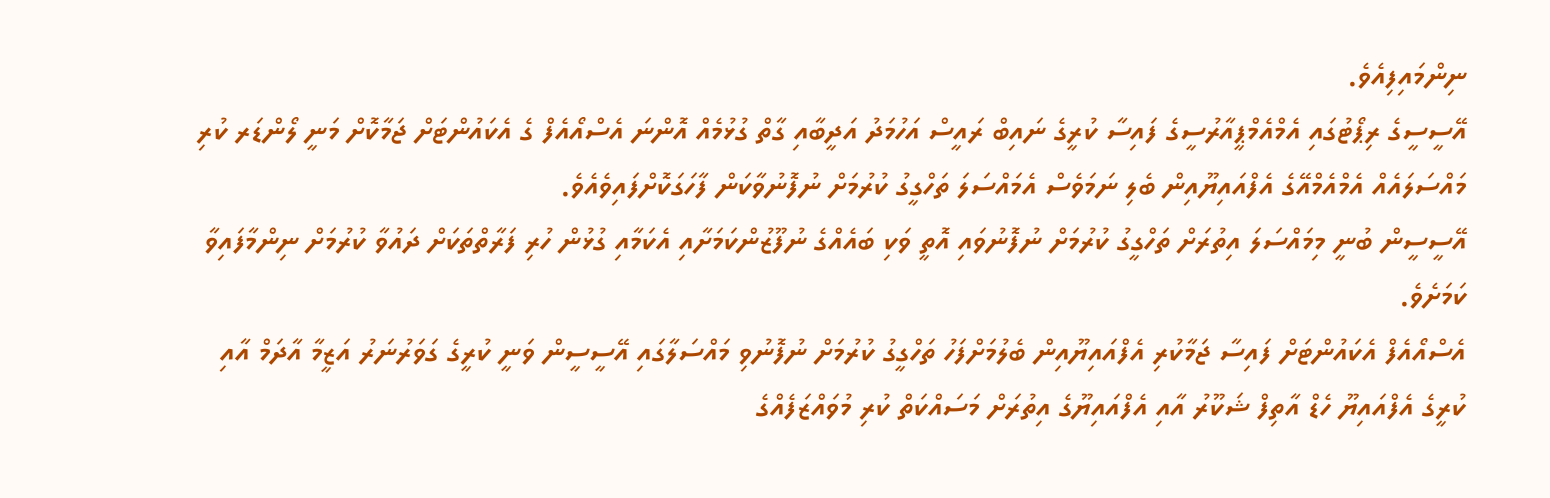ނިންމައިފިއެވެ.
އޭސީސީގެ ރިޕޯޓުގައި އެމްއެމްޕީއާރުސީގެ ފައިސާ ކުރީގެ ނައިބް ރައީސް އަހުމަދު އަދީބާއި ގާތް ގުޅުމެއް އޮންނަ އެސްއޯއެފް ގެ އެކައުންޓަށް ޖަމާކޮށް މަނީ ލޯންޑަރ ކުރި މައްސަލައެއް އެމްއެމްއޭގެ އެފްއައިޔޫއިން ބެލި ނަމަވެސް އެމައްސަލަ ތަހްގީގު ކުރުމަށް ނުފޮނުވާކަން ފާހަގަކޮށްފައިވެއެވެ.
އޭސީސީން ބުނީ މިމައްސަލަ އިތުރަށް ތަހްގީގު ކުރުމަށް ނުފޮނުވައި އޮތީ ވަކި ބައެއްގެ ނުފޫޒުންކަމަށާއި އެކަމާއި ގުޅުން ހުރި ފަރާތްތަކަށް ދައުވާ ކުރުމަށް ނިންމާފައިވާ ކަމަށެވެ.
އެސްއޯއެފް އެކައުންޓަށް ފައިސާ ޖަމާކުރި އެފްއައިޔޫއިން ބެލުމަށްފަހު ތަހްގީގު ކުރުމަށް ނުފޮނުވި މައްސަލާގައި އޭސީސީން ވަނީ ކުރީގެ ގަވަރުނަރު އަޒީމާ އާދަމް އާއި ކުރީގެ އެފްއައިޔޫ ހެޑް އާތިފް ޝަކޫރު އާއި އެފްއައިޔޫގެ އިތުރަށް މަސައްކަތް ކުރި މުވައްޒަފެއްގެ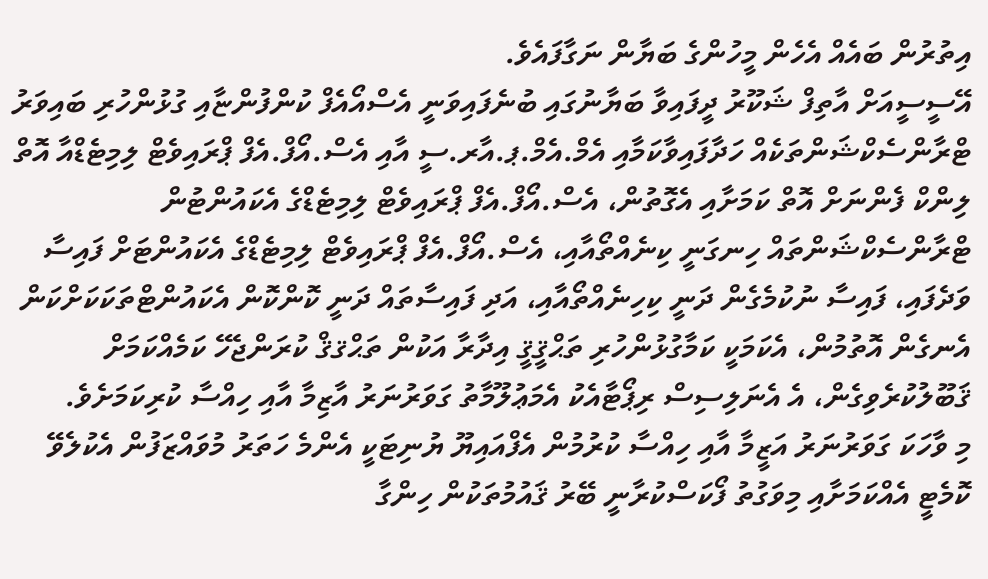އިތުރުން ބައެއް އެހެން މީހުންގެ ބަޔާން ނަގާފައެވެ.
އޭސީސީއަށް އާތިފް ޝަކޫރު ދީފައިވާ ބަޔާނުގައި ބުނެފައިވަނީ އެސްއޯއެފް ކުންފުންޏާއި ގުޅުންހުރި ބައިވަރު ޓްރާންސެކްޝަންތަކެއް ހަދާފައިވާކަމާއި އެމް.އެމް.ޕ.އާރ.ސީ އާއި އެސް.އޯފް.އެފް ޕްރައިވެޓް ލިމިޓެޑްއާ އޮތް ލިންކް ފެންނަށް އޮތް ކަމަށާއި އެގޮތުން، އެސް.އޯފް.އެފް ޕްރައިވެޓް ލިމިޓެޑްގެ އެކައުންޓުން ޓްރާންސެކްޝަންތައް ހިނގަނީ ކިނެއްތޯއާއި، އެސް.އޯފް.އެފް ޕްރައިވެޓް ލިމިޓެޑްގެ އެކައުންޓަށް ފައިސާ ވަދެފައި، ފައިސާ ނުކުމެގެން ދަނީ ކިހިނެއްތޯއާއި، އަދި ފައިސާތައް ދަނީ ކޮންކޮން އެކައުންޓްތަކަކަށްކަން އެނގެން އޮތުމުން، އެކަމަކީ ކަމާގުޅުންހުރި ތަޙްޤީޤީ އިދާރާ އަކުން ތަޙްޤޤް ކުރަންޖެހޭ ކަމެއްކަމަށް ޤަބޫލުކުރެވިގެން، އެ އެނަލިސިސް ރިޕޯޓާއެކު އެމަޢުލޫމާތު ގަވަރުނަރު އާޒިމާ އާއި ހިއްސާ ކުރިކަމަށެވެ.
މި ވާހަކަ ގަވަރުނަރު އަޒީމާ އާއި ހިއްސާ ކުރުމުން އެފްއައިޔޫ ޔުނިޓަކީ އެންމެ ހަތަރު މުވައްޒަފުން އެކުލެވޭ ކޮމެޓީ އެއްކަމަށާއި މިވަގުތު ފޯކަސްކުރާނީ ބޭރު ޤައުމުތަކުން ހިންގާ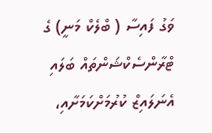ވަގު ފައިސާ ( ބްލެކް މަނީ) ގެ ޓްރާންސެކްޝަންތައް ބަލައި އެނަލައިޒް ކުރުމަށްކަމަށާއި،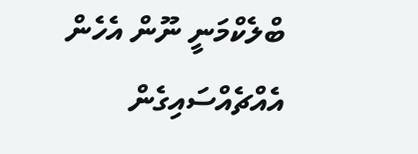ބްލެކްމަނީ ނޫން އެހެން އެއްޗެއްސައިގެން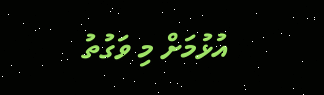އުޅުމަށް މި ވަގުތު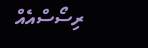ރިސޯސްއެއް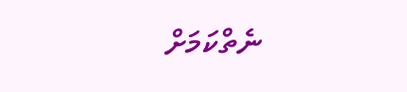ނެތްކަމަށް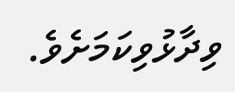ވިދާޅުވިކަމަށެވެ.